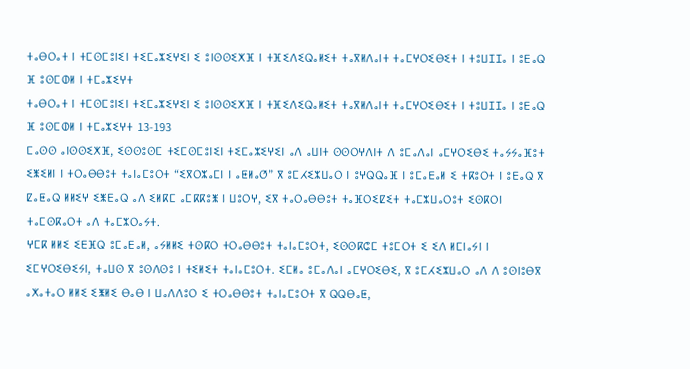ⵜⴰⴱⵔⴰⵜ ⵏ ⵜⵎⵙⵎⵓⵏⵉⵏ ⵜⵉⵎⴰⵣⵉⵖⵉⵏ ⵉ ⵓⵏⵙⵙⵉⵅⴼ ⵏ ⵜⴼⵉⴷⵉⵕⴰⵍⵉⵜ ⵜⴰⴳⵍⴷⴰⵏⵜ ⵜⴰⵎⵖⵔⵉⴱⵉⵜ ⵏ ⵜⵓⵡⵊⵊⴰ ⵏ ⵓⴹⴰⵕ ⴼ ⵓⵙⵎⵀⵍ ⵏ ⵜⵎⴰⵣⵉⵖⵜ
ⵜⴰⴱⵔⴰⵜ ⵏ ⵜⵎⵙⵎⵓⵏⵉⵏ ⵜⵉⵎⴰⵣⵉⵖⵉⵏ ⵉ ⵓⵏⵙⵙⵉⵅⴼ ⵏ ⵜⴼⵉⴷⵉⵕⴰⵍⵉⵜ ⵜⴰⴳⵍⴷⴰⵏⵜ ⵜⴰⵎⵖⵔⵉⴱⵉⵜ ⵏ ⵜⵓⵡⵊⵊⴰ ⵏ ⵓⴹⴰⵕ ⴼ ⵓⵙⵎⵀⵍ ⵏ ⵜⵎⴰⵣⵉⵖⵜ 13-193
ⵎⴰⵙⵙ ⴰⵏⵙⵙⵉⵅⴼ, ⵉⵙⵙⵓⵙⵎ ⵜⵉⵎⵙⵎⵓⵏⵉⵏ ⵜⵉⵎⴰⵣⵉⵖⵉⵏ ⴰⴷ ⴰⵡⵏⵜ ⵙⵙⵔⵖⴷⵏⵜ ⴷ ⵓⵎⴰⴷⴰⵏ ⴰⵎⵖⵔⵉⴱⵉ ⵜⴰⵢⵢⴰⴼⵓⵜ ⵉⵥⵉⵍⵏ ⵏ ⵜⵔⴰⴱⴱⵓⵜ ⵜⴰⵏⴰⵎⵓⵔⵜ “ⵉⴳⵔⵣⴰⵎⵏ ⵏ ⴰⵟⵍⴰⵚ” ⴳ ⵓⵎⵃⵉⵣⵡⴰⵔ ⵏ ⵓⵖⵕⵕⴰⴼ ⵏ ⵓⵎⴰⴹⴰⵍ ⵉ ⵜⴽⵓⵔⵜ ⵏ ⵓⴹⴰⵕ ⴳ ⵇⴰⵟⴰⵕ ⵍⵍⵉⵖ ⵉⵥⴹⴰⵕ ⴰⴷ ⵉⵍⴽⵎ ⴰⵎⴽⴽⵓⵥ ⵏ ⵡⵓⵔⵖ, ⵉⴳ ⵜⴰⵔⴰⴱⴱⵓⵜ ⵜⴰⴼⵔⵉⵇⵉⵜ ⵜⴰⵎⵣⵡⴰⵔⵓⵜ ⵉⵙⴽⵔⵏ ⵜⴰⵎⵙⴽⴰⵔⵜ ⴰⴷ ⵜⴰⵎⵣⵔⴰⵢⵜ.
ⵖⵎⴽ ⵍⵍⵉ ⵉⴹⴼⵕ ⵓⵎⴰⴹⴰⵍ, ⴰⵢⵍⵍⵉ ⵜⵙⴽⵔ ⵜⵔⴰⴱⴱⵓⵜ ⵜⴰⵏⴰⵎⵓⵔⵜ, ⵉⵙⵙⴽⵛⵎ ⵜⵓⵎⵔⵜ ⵉ ⵉⴷ ⵍⵎⵏⴰⵢⵏ ⵏ ⵉⵎⵖⵔⵉⴱⵉⵢⵏ, ⵜⴰⵡⵙ ⴳ ⵓⵙⴷⵙⵓ ⵏ ⵜⵉⵍⵉⵜ ⵜⴰⵏⴰⵎⵓⵔⵜ. ⵉⵎⵍⴰ ⵓⵎⴰⴷⴰⵏ ⴰⵎⵖⵔⵉⴱⵉ, ⴳ ⵓⵎⵃⵉⵣⵡⴰⵔ ⴰⴷ ⴷ ⵓⵙⵏⵓⴱⴳ ⴰⵅⴰⵜⴰⵔ ⵍⵍⵉ ⵉⵥⵍⵉ ⴱⴰⴱ ⵏ ⵡⴰⴷⴷⵓⵔ ⵉ ⵜⵔⴰⴱⴱⵓⵜ ⵜⴰⵏⴰⵎⵓⵔⵜ ⴳ ⵕⵕⴱⴰⵟ,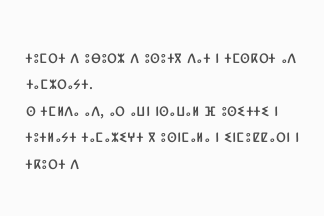ⵜⵓⵎⵔⵜ ⴷ ⵓⴱⵓⵔⵣ ⴷ ⵓⵙⵓⵜⴳ ⴷⴰⵜ ⵏ ⵜⵎⵙⴽⵔⵜ ⴰⴷ ⵜⴰⵎⵣⵔⴰⵢⵜ.
ⵙ ⵜⵎⵍⴷⴰ ⴰⴷ, ⴰⵔ ⴰⵡⵏ ⵏⵙⴰⵡⴰⵍ ⴼ ⵓⵙⵉⵜⵜⵉ ⵏ ⵜⵓⵜⵍⴰⵢⵜ ⵜⴰⵎⴰⵣⵉⵖⵜ ⴳ ⵓⵙⵏⵎⴰⵍⴰ ⵏ ⵉⵏⵎⵓⵇⵇⴰⵔⵏ ⵏ ⵜⴽⵓⵔⵜ ⴷ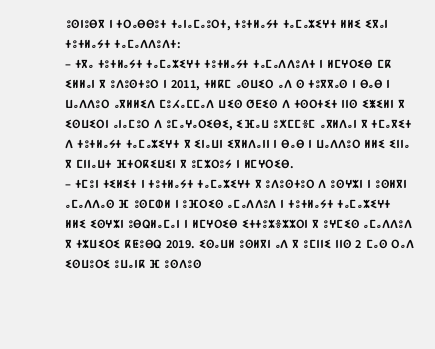ⵓⵙⵏⵓⴱⴳ ⵏ ⵜⵔⴰⴱⴱⵓⵜ ⵜⴰⵏⴰⵎⴰⵓⵔⵜ, ⵜⵓⵜⵍⴰⵢⵜ ⵜⴰⵎⴰⵣⵉⵖⵜ ⵍⵍⵉ ⵉⴳⴰⵏ ⵜⵓⵜⵍⴰⵢⵜ ⵜⴰⵎⴰⴷⴷⵓⴷⵜ:
– ⵜⴳⴰ ⵜⵓⵜⵍⴰⵢⵜ ⵜⴰⵎⴰⵣⵉⵖⵜ ⵜⵓⵜⵍⴰⵢⵜ ⵜⴰⵎⴰⴷⴷⵓⴷⵜ ⵏ ⵍⵎⵖⵔⵉⴱ ⵎⴽ ⵉⵍⵍⴰⵏ ⴳ ⵓⴷⵓⵙⵜⵓⵔ ⵏ 2011, ⵜⵍⴽⵎ ⴰⵙⵡⵉⵔ ⴰⴷ ⵙ ⵜⵓⴳⴳⴰⵙ ⵏ ⴱⴰⴱ ⵏ ⵡⴰⴷⴷⵓⵔ ⴰⴳⵍⵍⵉⴷ ⵎⵓⵃⴰⵎⵎⴰⴷ ⵡⵉⵙ ⵚⴹⵉⵙ ⴷ ⵜⵙⵔⵜⵉⵜ ⵏⵏⵙ ⵉⵥⵉⵍⵏ ⴳ ⵉⵙⵡⵉⵔⵏ ⴰⵏⴰⵎⵓⵔ ⴷ ⵓⵎⴰⵖⴰⵔⵉⴱⵉ, ⵉⴼⴰⵡ ⵓⵅⵎⵎⴻⵎ ⴰⴳⵍⴷⴰⵏ ⴳ ⵜⵎⴰⴳⵉⵜ ⴷ ⵜⵓⵜⵍⴰⵢⵜ ⵜⴰⵎⴰⵣⵉⵖⵜ ⴳ ⵉⵏⴰⵡⵏ ⵉⴳⵍⴷⴰⵏⵏ ⵏ ⴱⴰⴱ ⵏ ⵡⴰⴷⴷⵓⵔ ⵍⵍⵉ ⵉⵏⵏⴰ ⴳ ⵎⵏⵏⴰⵡⵜ ⴼⵜⵔⴽⵉⵡⵉⵏ ⴳ ⵓⵎⵣⵔⵓⵢ ⵏ ⵍⵎⵖⵔⵉⴱ.
– ⵜⵎⵓⵏ ⵜⵉⵍⵉⵜ ⵏ ⵜⵓⵜⵍⴰⵢⵜ ⵜⴰⵎⴰⵣⵉⵖⵜ ⴳ ⵓⴷⵓⵙⵜⵓⵔ ⴷ ⵓⵙⵖⵣⵏ ⵏ ⵓⵙⵍⴳⵏ ⴰⵎⴰⴷⴷⴰⵙ ⴼ ⵓⵙⵎⵀⵍ ⵏ ⵓⴼⵔⵉⵙ ⴰⵎⴰⴷⴷⵓⴷ ⵏ ⵜⵓⵜⵍⴰⵢⵜ ⵜⴰⵎⴰⵣⵉⵖⵜ ⵍⵍⵉ ⵉⵙⵖⵣⵏ ⵓⴱⵕⵍⴰⵎⴰⵏ ⵏ ⵍⵎⵖⵔⵉⴱ ⵉⵜⵜⵓⵣⴻⵣⵣⵔⵏ ⴳ ⵓⵖⵎⵉⵙ ⴰⵎⴰⴷⴷⵓⴷ ⴳ ⵜⵣⵡⵉⵔⵉ ⴽⵟⵓⴱⵕ 2019. ⵉⵙⴰⵡⵍ ⵓⵙⵍⴳⵏ ⴰⴷ ⴳ ⵓⵎⵏⵏⵉ ⵏⵏⵙ 2 ⵎⴰⵙ ⵔⴰⴷ ⵉⵙⵡⵓⵔⵉ ⵓⵡⴰⵏⴽ ⴼ ⵓⵙⴷⵓⵙ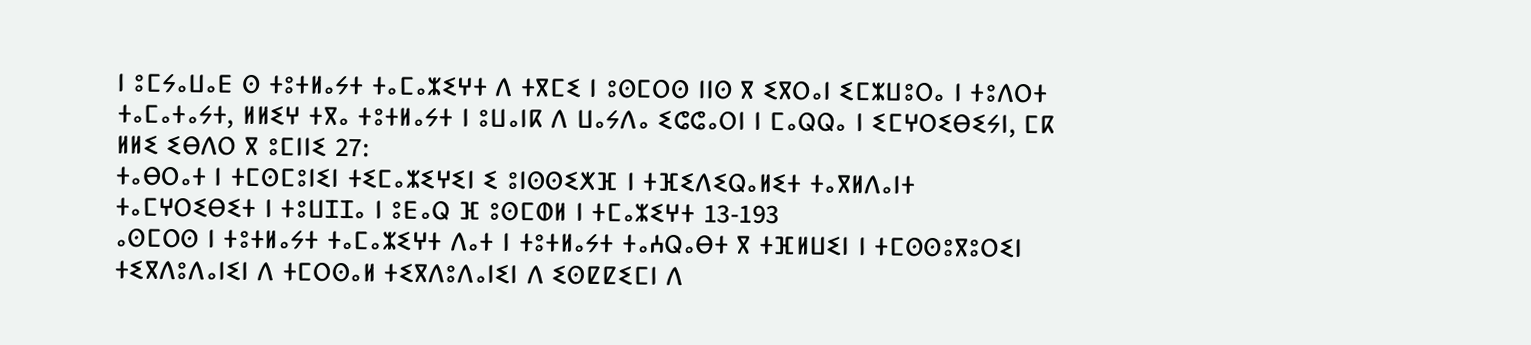ⵏ ⵓⵎⵢⴰⵡⴰⴹ ⵙ ⵜⵓⵜⵍⴰⵢⵜ ⵜⴰⵎⴰⵣⵉⵖⵜ ⴷ ⵜⴳⵎⵉ ⵏ ⵓⵙⵎⵔⵙ ⵏⵏⵙ ⴳ ⵉⴳⵔⴰⵏ ⵉⵎⵣⵡⵓⵔⴰ ⵏ ⵜⵓⴷⵔⵜ ⵜⴰⵎⴰⵜⴰⵢⵜ, ⵍⵍⵉⵖ ⵜⴳⴰ ⵜⵓⵜⵍⴰⵢⵜ ⵏ ⵓⵡⴰⵏⴽ ⴷ ⵡⴰⵢⴷⴰ ⵉⵛⵛⴰⵔⵏ ⵏ ⵎⴰⵕⵕⴰ ⵏ ⵉⵎⵖⵔⵉⴱⵉⵢⵏ, ⵎⴽ ⵍⵍⵉ ⵉⴱⴷⵔ ⴳ ⵓⵎⵏⵏⵉ 27:
ⵜⴰⴱⵔⴰⵜ ⵏ ⵜⵎⵙⵎⵓⵏⵉⵏ ⵜⵉⵎⴰⵣⵉⵖⵉⵏ ⵉ ⵓⵏⵙⵙⵉⵅⴼ ⵏ ⵜⴼⵉⴷⵉⵕⴰⵍⵉⵜ ⵜⴰⴳⵍⴷⴰⵏⵜ ⵜⴰⵎⵖⵔⵉⴱⵉⵜ ⵏ ⵜⵓⵡⵊⵊⴰ ⵏ ⵓⴹⴰⵕ ⴼ ⵓⵙⵎⵀⵍ ⵏ ⵜⵎⴰⵣⵉⵖⵜ 13-193
ⴰⵙⵎⵔⵙ ⵏ ⵜⵓⵜⵍⴰⵢⵜ ⵜⴰⵎⴰⵣⵉⵖⵜ ⴷⴰⵜ ⵏ ⵜⵓⵜⵍⴰⵢⵜ ⵜⴰⵄⵕⴰⴱⵜ ⴳ ⵜⴼⵍⵡⵉⵏ ⵏ ⵜⵎⵙⵙⵓⴳⵓⵔⵉⵏ ⵜⵉⴳⴷⵓⴷⴰⵏⵉⵏ ⴷ ⵜⵎⵔⵙⴰⵍ ⵜⵉⴳⴷⵓⴷⴰⵏⵉⵏ ⴷ ⵉⵙⵇⵇⵉⵎⵏ ⴷ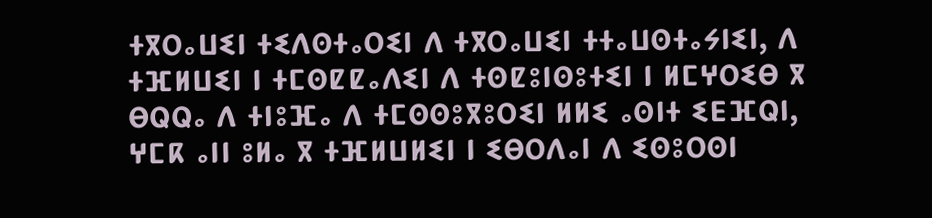ⵜⴳⵔⴰⵡⵉⵏ ⵜⵉⴷⵙⵜⴰⵔⵉⵏ ⴷ ⵜⴳⵔⴰⵡⵉⵏ ⵜⵜⴰⵡⵙⵜⴰⵢⵏⵉⵏ, ⴷ ⵜⴼⵍⵡⵉⵏ ⵏ ⵜⵎⵙⵇⵇⴰⴷⵉⵏ ⴷ ⵜⵙⵇⵓⵏⵙⵓⵜⵉⵏ ⵏ ⵍⵎⵖⵔⵉⴱ ⴳ ⴱⵕⵕⴰ ⴷ ⵜⵏⵓⴼⴰ ⴷ ⵜⵎⵙⵙⵓⴳⵓⵔⵉⵏ ⵍⵍⵉ ⴰⵙⵏⵜ ⵉⴹⴼⵕⵏ, ⵖⵎⴽ ⴰⵏⵏ ⵓⵍⴰ ⴳ ⵜⴼⵍⵡⵍⵉⵏ ⵏ ⵉⴱⵔⴷⴰⵏ ⴷ ⵉⵙⵓⵔⵙⵏ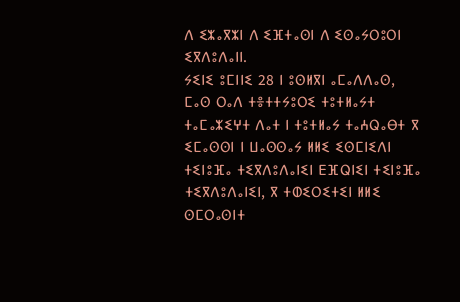ⴷ ⵉⵣⴰⴳⵣⵏ ⴷ ⵉⴼⵜⴰⵙⵏ ⴷ ⵉⵙⴰⵢⵔⵓⵔⵏ ⵉⴳⴷⵓⴷⴰⵏⵏ.
ⵢⵉⵏⵉ ⵓⵎⵏⵏⵉ 28 ⵏ ⵓⵙⵍⴳⵏ ⴰⵎⴰⴷⴷⴰⵙ, ⵎⴰⵙ ⵔⴰⴷ ⵜⴻⵜⵜⵢⵓⵔⵉ ⵜⵓⵜⵍⴰⵢⵜ ⵜⴰⵎⴰⵣⵉⵖⵜ ⴷⴰⵜ ⵏ ⵜⵓⵜⵍⴰⵢ ⵜⴰⵄⵕⴰⴱⵜ ⴳ ⵉⵎⴰⵙⵙⵏ ⵏ ⵡⴰⵙⵙⴰⵢ ⵍⵍⵉ ⵉⵙⵎⵏⵉⴷⵏ ⵜⵉⵏⵓⴼⴰ ⵜⵉⴳⴷⵓⴷⴰⵏⵉⵏ ⴹⴼⵕⵏⵉⵏ ⵜⵉⵏⵓⴼⴰ ⵜⵉⴳⴷⵓⴷⴰⵏⵉⵏ, ⴳ ⵜⵀⵉⵔⵉⵜⵉⵏ ⵍⵍⵉ ⵙⵎⵔⴰⵙⵏⵜ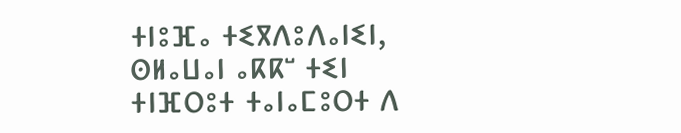ⵜⵏⵓⴼⴰ ⵜⵉⴳⴷⵓⴷⴰⵏⵉⵏ, ⵙⵍⴰⵡⴰⵏ ⴰⴽⴽⵯ ⵜⵉⵏ ⵜⵏⴼⵔⵓⵜ ⵜⴰⵏⴰⵎⵓⵔⵜ ⴷ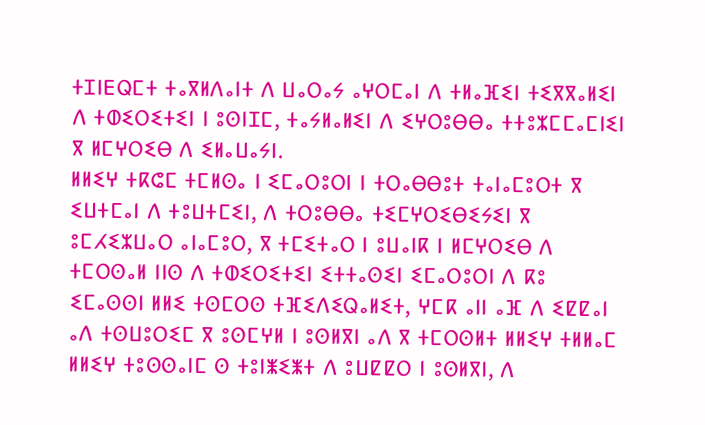ⵜⵊⵏⴹⵕⵎⵜ ⵜⴰⴳⵍⴷⴰⵏⵜ ⴷ ⵡⴰⵔⴰⵢ ⴰⵖⵔⵎⴰⵏ ⴷ ⵜⵍⴰⴼⵉⵏ ⵜⵉⴳⴳⴰⵍⵉⵏ ⴷ ⵜⵀⵉⵔⵉⵜⵉⵏ ⵏ ⵓⵙⵏⵊⵎ, ⵜⴰⵢⵍⴰⵍⵉⵏ ⴷ ⵉⵖⵔⵓⴱⴱⴰ ⵜⵜⵓⵣⵎⵎⴰⵎⵏⵉⵏ ⴳ ⵍⵎⵖⵔⵉⴱ ⴷ ⵉⵍⴰⵡⴰⵢⵏ.
ⵍⵍⵉⵖ ⵜⴽⵛⵎ ⵜⵎⵍⵙⴰ ⵏ ⵉⵎⴰⵔⵓⵔⵏ ⵏ ⵜⵔⴰⴱⴱⵓⵜ ⵜⴰⵏⴰⵎⵓⵔⵜ ⴳ ⵉⵡⵜⵎⴰⵏ ⴷ ⵜⵓⵡⵜⵎⵉⵏ, ⴷ ⵜⵔⵓⴱⴱⴰ ⵜⵉⵎⵖⵔⵉⴱⵉⵢⵉⵏ ⴳ ⵓⵎⵃⵉⵣⵡⴰⵔ ⴰⵏⴰⵎⵓⵔ, ⴳ ⵜⵎⵉⵜⴰⵔ ⵏ ⵓⵡⴰⵏⴽ ⵏ ⵍⵎⵖⵔⵉⴱ ⴷ ⵜⵎⵔⵙⴰⵍ ⵏⵏⵙ ⴷ ⵜⵀⵉⵔⵉⵜⵉⵏ ⵉⵜⵜⴰⵙⵉⵏ ⵉⵎⴰⵔⵓⵔⵏ ⴷ ⴽⵓ ⵉⵎⴰⵙⵙⵏ ⵍⵍⵉ ⵜⵙⵎⵔⵙ ⵜⴼⵉⴷⵉⵕⴰⵍⵉⵜ, ⵖⵎⴽ ⴰⵏⵏ ⴰⴼ ⴷ ⵉⵇⵇⴰⵏ ⴰⴷ ⵜⵙⵡⵓⵔⵉⵎ ⴳ ⵓⵙⵎⵖⵍ ⵏ ⵓⵙⵍⴳⵏ ⴰⴷ ⴳ ⵜⵎⵔⵙⵍⵜ ⵍⵍⵉⵖ ⵜⵍⵍⴰⵎ ⵍⵍⵉⵖ ⵜⵓⵙⵙⴰⵏⵎ ⵙ ⵜⵓⵏⵥⵉⵥⵜ ⴷ ⵓⵡⵇⵇⵔ ⵏ ⵓⵙⵍⴳⵏ, ⴷ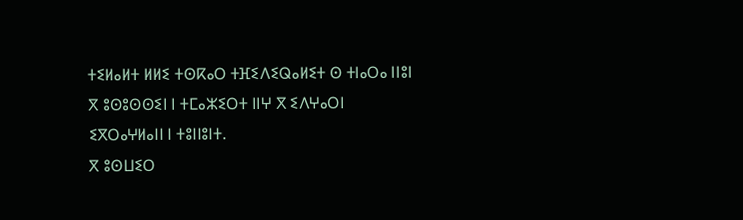ⵜⵉⵍⴰⵍⵜ ⵍⵍⵉ ⵜⵙⴽⴰⵔ ⵜⴼⵉⴷⵉⵕⴰⵍⵉⵜ ⵙ ⵜⵏⴰⵔⴰ ⵏⵏⵓⵏ ⴳ ⵓⵙⵓⵙⵙⵉⵏ ⵏ ⵜⵎⴰⵣⵉⵔⵜ ⵏⵏⵖ ⴳ ⵉⴷⵖⴰⵔⵏ ⵉⴳⵔⴰⵖⵍⴰⵏⵏ ⵏ ⵜⵓⵏⵏⵓⵏⵜ.
ⴳ ⵓⵙⵡⵉⵔ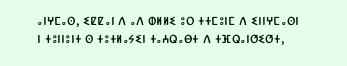ⴰⵏⵖⵎⴰⵙ, ⵉⵇⵇⴰⵏ ⴷ ⴰⴷ ⵀⵍⵍⵉ ⵓⵔ ⵜⵜⵎⵓⵏⵎ ⴷ ⵉⵏⵏⵖⵎⴰⵙⵏ ⵏ ⵜⵓⵏⵏⵓⵏⵜ ⵙ ⵜⵓⵜⵍⴰⵢⵉⵏ ⵜⴰⵄⵕⴰⴱⵜ ⴷ ⵜⴼⵕⴰⵏⵚⵉⵚⵜ,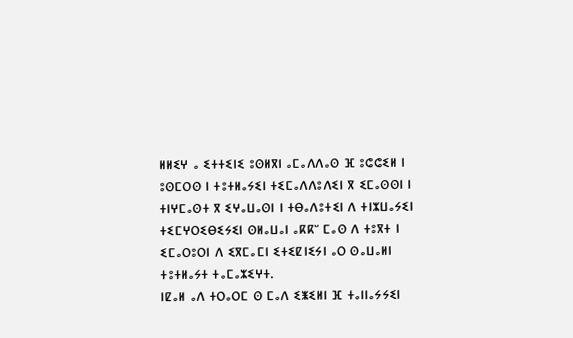ⵍⵍⵉⵖ ⴰ ⵉⵜⵜⵉⵏⵉ ⵓⵙⵍⴳⵏ ⴰⵎⴰⴷⴷⴰⵙ ⴼ ⵓⵛⵛⵉⵍ ⵏ ⵓⵙⵎⵔⵙ ⵏ ⵜⵓⵜⵍⴰⵢⵉⵏ ⵜⵉⵎⴰⴷⴷⵓⴷⵉⵏ ⴳ ⵉⵎⴰⵙⵙⵏ ⵏ ⵜⵏⵖⵎⴰⵙⵜ ⴳ ⵉⵖⴰⵡⴰⵙⵏ ⵏ ⵜⴱⴰⴷⵓⵜⵉⵏ ⴷ ⵜⵏⵣⵡⴰⵢⵉⵏ ⵜⵉⵎⵖⵔⵉⴱⵉⵢⵉⵏ ⵙⵍⴰⵡⴰⵏ ⴰⴽⴽⵯ ⵎⴰⵙ ⴷ ⵜⵓⴳⵜ ⵏ ⵉⵎⴰⵔⵓⵔⵏ ⴷ ⵉⴳⵎⴰⵎⵏ ⵉⵜⵉⵇⵏⵉⵢⵏ ⴰⵔ ⵙⴰⵡⴰⵍⵏ ⵜⵓⵜⵍⴰⵢⵜ ⵜⴰⵎⴰⵣⵉⵖⵜ.
ⵏⵇⴰⵍ ⴰⴷ ⵜⵔⴰⵔⵎ ⵙ ⵎⴰⴷ ⵉⵥⵉⵍⵏ ⴼ ⵜⴰⵏⵏⴰⵢⵢⵉⵏ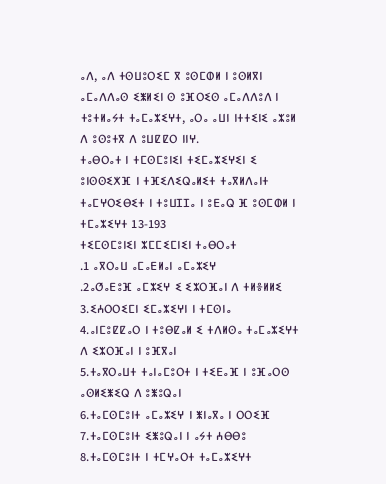ⴰⴷ, ⴰⴷ ⵜⵙⵡⵓⵔⵉⵎ ⴳ ⵓⵙⵎⵀⵍ ⵏ ⵓⵙⵍⴳⵏ ⴰⵎⴰⴷⴷⴰⵙ ⵉⵥⵍⵉⵏ ⵙ ⵓⴼⵔⵉⵙ ⴰⵎⴰⴷⴷⵓⴷ ⵏ ⵜⵓⵜⵍⴰⵢⵜ ⵜⴰⵎⴰⵣⵉⵖⵜ, ⴰⵔⴰ ⴰⵡⵏ ⵏⵜⵜⵉⵏⵉ ⴰⵣⵓⵍ ⴷ ⵓⵙⵓⵜⴳ ⴷ ⵓⵡⵇⵇⵔ ⵏⵏⵖ.
ⵜⴰⴱⵔⴰⵜ ⵏ ⵜⵎⵙⵎⵓⵏⵉⵏ ⵜⵉⵎⴰⵣⵉⵖⵉⵏ ⵉ ⵓⵏⵙⵙⵉⵅⴼ ⵏ ⵜⴼⵉⴷⵉⵕⴰⵍⵉⵜ ⵜⴰⴳⵍⴷⴰⵏⵜ ⵜⴰⵎⵖⵔⵉⴱⵉⵜ ⵏ ⵜⵓⵡⵊⵊⴰ ⵏ ⵓⴹⴰⵕ ⴼ ⵓⵙⵎⵀⵍ ⵏ ⵜⵎⴰⵣⵉⵖⵜ 13-193
ⵜⵉⵎⵙⵎⵓⵏⵉⵏ ⵣⵎⵎⵉⵎⵏⵉⵏ ⵜⴰⴱⵔⴰⵜ
.1 ⴰⴳⵔⴰⵡ ⴰⵎⴰⴹⵍⴰⵏ ⴰⵎⴰⵣⵉⵖ
.2ⴰⵚⴰⴹⵓⴼ ⴰⵎⵣⵉⵖ ⵉ ⵉⵣⵔⴼⴰⵏ ⴷ ⵜⵍⴻⵍⵍⵉ
3.ⵉⵄⵔⵔⵉⵎⵏ ⵉⵎⴰⵣⵉⵖⵏ ⵏ ⵜⵎⵙⵏⴰ
4.ⴰⵏⵎⵓⵇⵇⴰⵔ ⵏ ⵜⵓⴱⵇⴰⵍ ⵉ ⵜⴷⵍⵙⴰ ⵜⴰⵎⴰⵣⵉⵖⵜ ⴷ ⵉⵣⵔⴼⴰⵏ ⵏ ⵓⴼⴳⴰⵏ
5.ⵜⴰⴳⵔⴰⵡⵜ ⵜⴰⵏⴰⵎⵓⵔⵜ ⵏ ⵜⵉⴹⴰⴼ ⵏ ⵓⴼⴰⵔⵙ ⴰⵙⵍⵉⵥⵉⵕ ⴷ ⵓⵥⵓⵕⴰⵏ
6.ⵜⴰⵎⵙⵎⵓⵏⵜ ⴰⵎⴰⵣⵉⵖ ⵏ ⵥⵏⴰⴳⴰ ⵏ ⵔⵔⵉⴼ
7.ⵜⴰⵎⵙⵎⵓⵏⵜ ⵉⵥⵓⵕⴰⵏ ⵏ ⴰⵢⵜ ⵄⴱⴱⵓ
8.ⵜⴰⵎⵙⵎⵓⵏⵜ ⵏ ⵜⵎⵖⴰⵔⵜ ⵜⴰⵎⴰⵣⵉⵖⵜ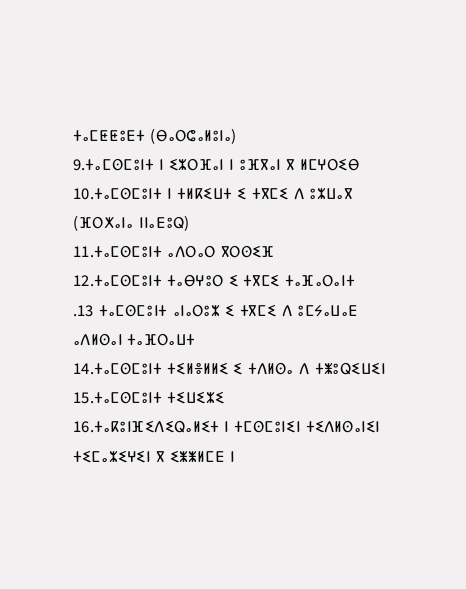ⵜⴰⵎⵟⵟⵓⴹⵜ (ⴱⴰⵔⵛⴰⵍⵓⵏⴰ)
9.ⵜⴰⵎⵙⵎⵓⵏⵜ ⵏ ⵉⵣⵔⴼⴰⵏ ⵏ ⵓⴼⴳⴰⵏ ⴳ ⵍⵎⵖⵔⵉⴱ
10.ⵜⴰⵎⵙⵎⵓⵏⵜ ⵏ ⵜⵍⴽⵉⵡⵜ ⵉ ⵜⴳⵎⵉ ⴷ ⵓⵣⵡⴰⴳ (ⴼⵔⵅⴰⵏⴰ ⵏⵏⴰⴹⵓⵕ)
11.ⵜⴰⵎⵙⵎⵓⵏⵜ ⴰⴷⵔⴰⵔ ⴳⵔⵙⵉⴼ
12.ⵜⴰⵎⵙⵎⵓⵏⵜ ⵜⴰⴱⵖⵓⵔ ⵉ ⵜⴳⵎⵉ ⵜⴰⴼⴰⵔⴰⵏⵜ
.13 ⵜⴰⵎⵙⵎⵓⵏⵜ ⴰⵏⴰⵔⵓⵣ ⵉ ⵜⴳⵎⵉ ⴷ ⵓⵎⵢⴰⵡⴰⴹ ⴰⴷⵍⵙⴰⵏ ⵜⴰⴼⵔⴰⵡⵜ
14.ⵜⴰⵎⵙⵎⵓⵏⵜ ⵜⵉⵍⴻⵍⵍⵉ ⵉ ⵜⴷⵍⵙⴰ ⴷ ⵜⵥⵓⵕⵉⵡⵉⵏ
15.ⵜⴰⵎⵙⵎⵓⵏⵜ ⵜⵉⵡⵉⵣⵉ
16.ⵜⴰⴽⵓⵏⴼⵉⴷⵉⵕⴰⵍⵉⵜ ⵏ ⵜⵎⵙⵎⵓⵏⵉⵏ ⵜⵉⴷⵍⵙⴰⵏⵉⵏ ⵜⵉⵎⴰⵣⵉⵖⵉⵏ ⴳ ⵉⵥⵥⵍⵎⴹ ⵏ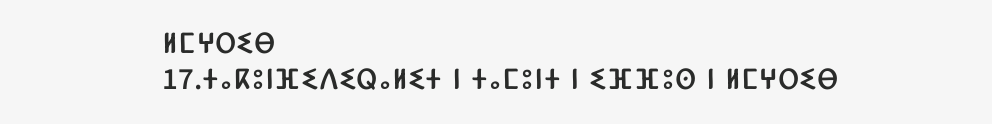ⵍⵎⵖⵔⵉⴱ
17.ⵜⴰⴽⵓⵏⴼⵉⴷⵉⵕⴰⵍⵉⵜ ⵏ ⵜⴰⵎⵓⵏⵜ ⵏ ⵉⴼⴼⵓⵙ ⵏ ⵍⵎⵖⵔⵉⴱ